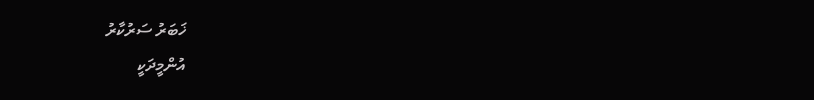ޚަބަރު ސަރުކާރު
އުންމީދަކީ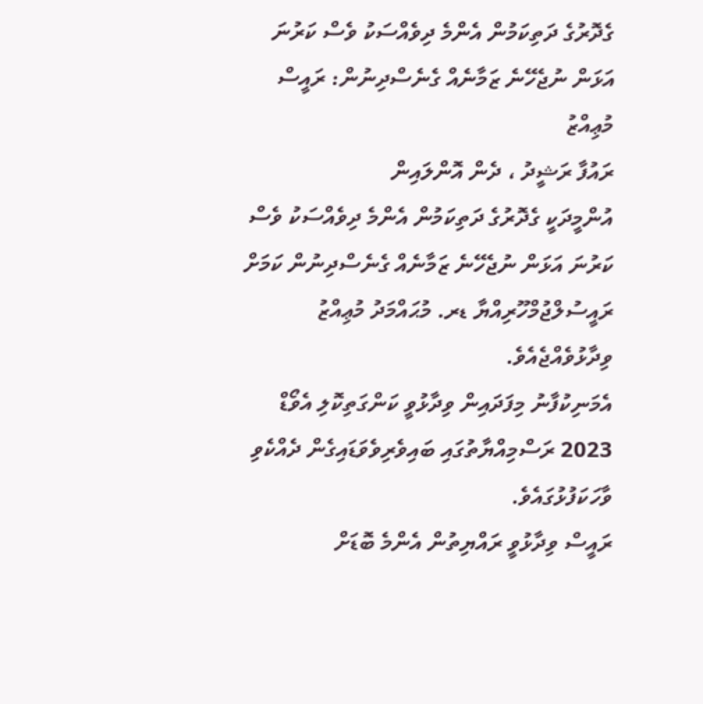ގެދޮރުގެ ދަތިކަމުން އެންމެ ދިވެއްސަކު ވެސް ކަރުނަ އަޅަން ނުޖެހޭނެ ޒަމާނެއް ގެނެސްދިނުން: ރައީސް މުޢިއްޒު
ރައުފާ ރަޝީދު ، ދެން އޮންލައިން
އުންމީދަކީ ގެދޮރުގެ ދަތިކަމުން އެންމެ ދިވެއްސަކު ވެސް ކަރުނަ އަޅަން ނުޖެހޭނެ ޒަމާނެއް ގެނެސްދިނުން ކަމަށް ރައީސުލްޖުމްހޫރިއްޔާ ޑރ. މުޙައްމަދު މުޢިއްޒު ވިދާޅުވެއްޖެއެވެ.
އެމަނިކުފާނު މިފަދައިން ވިދާޅުވީ ކަންގަތިކޮލި އެވޯޑް 2023 ރަސްމިއްޔާތުގައި ބައިވެރިވެވަޑައިގެން ދެއްކެވި ވާހަކަފުޅުގައެވެ.
ރައީސް ވިދާޅުވީ ރައްޔިތުން އެންމެ ބޮޑަށް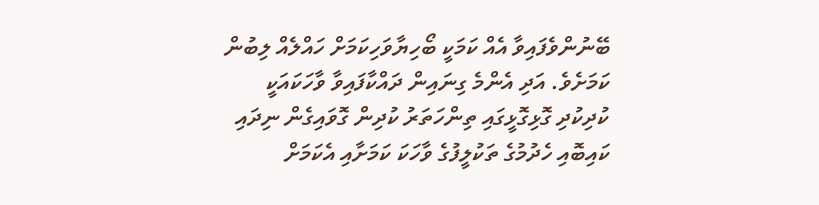ބޭނުންވެފައިވާ އެއް ކަމަކީ ބޯހިޔާވަހިކަމަށް ހައްލެއް ލިބުން ކަމަށެވެ. އަދި އެންމެ ގިނައިން ދައްކާފައިވާ ވާހަކައަކީ ކުދިކުދި ގޮޅިގޮޅީގައި ތިންހަތަރު ކުދިން ގޮވައިގެން ނިދައި ކައިބޮއި ހެދުމުގެ ތަކުލީފުގެ ވާހަކަ ކަމަށާއި އެކަމަށް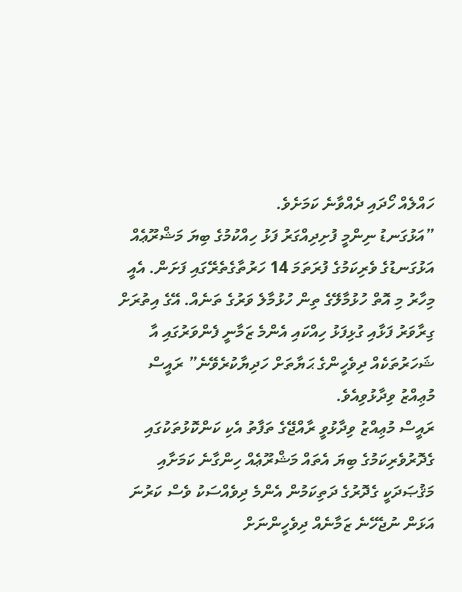ހައްލެއް ހޯދައި ދެއްވާނެ ކަމަށެވެ.
”އަޅުގަނޑު ނިންމީ ފުށިދިއްގަރު ފަޅު ހިއްކުމުގެ ބިޔަ މަޝްރޫޢެއް އަޅުގަނޑުގެ ވެރިކަމުގެ ފުރަތަމަ 14 ހަރުތާގެތެރޭގައި ފަށަން. އެއީ މިހާރު މި އޮތް ހުޅުމާލޭގެ ތިން ހުޅުމާލެ ވަރުގެ ތަނެއް. އޭގެ އިތުރަށް ގިރާވަރު ފަޅާއި ގުޅިފަޅު ހިއްކައި އެންމެ ޒަމާނީ ފެންވަރުގައި އާ ޝަހަރުތަކެއް ދިވެހީންގެ ޙަޔާތަށް ހަދިޔާކުރެވޭނެ” ރައީސް މުޢިއްޒު ވިދާޅުވިއެވެ.
ރައީސް މުޢިއްޒު ވިދާޅުވީ ރާއްޖޭގެ ތަފާތު އެކި ކަންކޮޅުތަކުގައި ގެދޮރުވެރިކަމުގެ ބިޔަ އެތައް މަޝްރޫޢެއް ހިންގާނެ ކަމަށާއި މަޤުޞަދަކީ ގެދޮރުގެ ދަތިކަމުން އެންމެ ދިވެއްސަކު ވެސް ކަރުނަ އަޅަން ނުޖެހޭނެ ޒަމާނެއް ދިވެހީންނަށް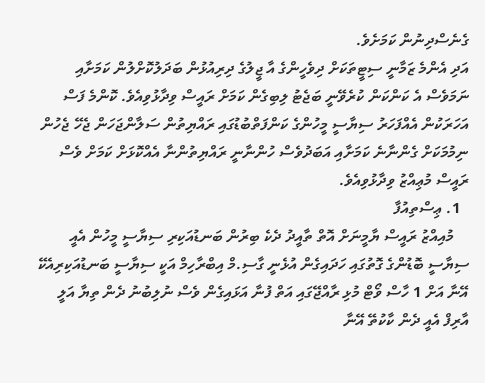ގެނެސްދިނުން ކަމަށެވެ.
އަދި އެންމެ ޒަމާނީ ސިޓީތަކަށް ދިވެހީންގެ އާ ޖީލުގެ ދިރިއުޅުން ބަދަލުކޮށްލުން ކަމަށާއި ނަމަވެސް އެ ކަންކަން ކުރެވޭނީ ބަޖެޓު ލިބިގެން ކަމަށް ރައީސް ވިދާޅުވިއެވެ. ކޮންމެ ފަސް އަހަރަކުން އެއްފަހަރު ސިޔާސީ މީހުންގެ ކަންފަތްބުޑުގައި ރައްޔިތުން ސަލާންޖަހަން ޖެހޭ ޖެހުން ނިމުމަކަށް ގެންނާނެ ކަމަށާއި އަބަދުވެސް ހުންނާނީ ރައްޔިތުންނާ އެއްކޮޅަށް ކަމަށް ވެސް ރައީސް މުޢިއްޒު ވިދާޅުވިއެވެ.
  1. ޢިސްތިއުފާ
    މުއިއްޒު ރައީސް ޔާމީނަށް އޮތް ތާއީދު ދެކެ ބިރުން ބަނޑުއަކިރި ސިޔާސީ މީހުން އެއީ ސިޔާސީ ބޮޑުންގެ ގޮތުގައި ހަދައިގެން އުޅެނީ ގާސި.މް އިބްރާހިމް އަކީ ސިޔާސީ ބަނޑުއަކިރިއެކޭ އޭނާ އަށް 1 ހާސް ވޯޓް މުޅި ރާއްޖޭގައި އަތް ފުނާ އަޅައިގެން ވެސް ނުލިބުނު ދެން ތިޔާ އަލީ އާރިފް އެއީ ދެން ކާކުތޭ އޭނާ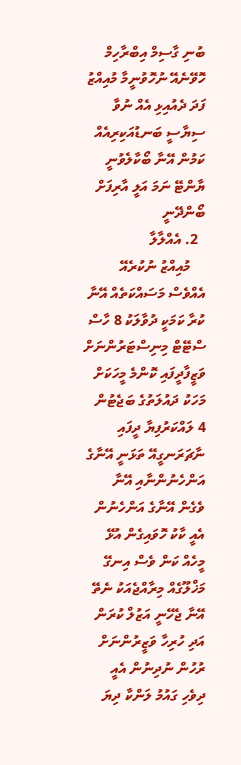ބުނި ގާސިމް އިބްރާހިމް ހޮވޭނެއޭ ނުހޮވުނީމާ މުއިއްޒު ފަދަ ދެއުއިޅި އެއް ނުވާ ސިޔާސީ ބަނޑުއަކިރިއެއް ކަމުން އޭނާ ބޯކާލެވުނީ ޔާންޓޭ ނަމަ އަލީ އާރިފަށް ބޯންދޭނީ
  2. އެއްލާލާ
    މުއިއްޒު ނުކުރެއޭ އެއްވެސް މަސައްކަތެއް އޭނާ ކުރާ ކަމަކީ ދުވާލަކު 8 ހާސް ސްޓޭޓް މިނިސްޓަރުންނަށް ވަޒީފާދީފައި ކޮންމެ މީހަކަށް މަހަކު ދައުލަތުގެ ބަޖެޓުން 4 ލައްކަރުފިޔާ ދީފައި ނާޗަރަނގީއޭ ތަޅަނީ އޭނާގެ އަންހެނުންނާއި އޭނާ ވެގެން އޭނާގެ އަންހެނުން އެއީ ކާކު ހޮވައިގެން އުޅޭ މީހެއް ކަން ވެސް އިނގޭ މަޚްލޫގެއް މިރާއްޖެއަކު ނެތޭ އޭނާ ޖެހޭނީ އަޒުލް ކުރަން އަދި ހުރިހާ ވަޒީރުންނަށް ރުހުން ނުދިނުން އެއީ ދިވެހި ގައުމު ލަންކާ ދިޔަ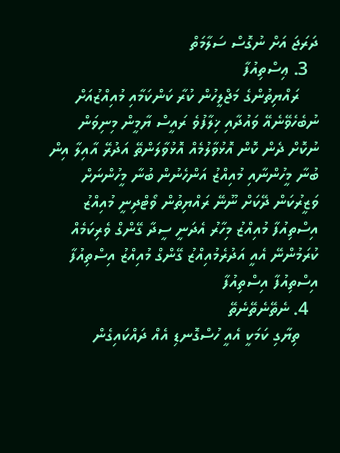ދަރަޖަ އަށް ނުގޮސް ސަލާމަތް
  3. ޢިސްތިއުފާ
    ރައްޔިތުންގެ މަޖްލީހުން ކުރާ ކަންކަމާއި މުއިއްޒުއަށް ނުބެހެވޭނެއޭ ވައުދާއި ޚިލާފުވެ ރައީސް ޔާމީން މިނިވަން ނުކޮށް ދެން ކޮން އޮޅުވާލުމެއް އޮޅުވާލަންތޭ އަދުރޭ އާއިލާ އިން ބުނާ މީހުންނާއި މުއިއްޒު އަންހެނުން ބުނާ މީހުންނަށް ވަޒީރުކަން ދޭކަށް ނޫނޭ ރައްޔިތުން ވޯޓްދިނީ މުއިއްޒު އިސްތިއުފާ މުއިއްޒު މިހާރު އެދަނީ ސީދާ ގޭންގް ވެރިކަމެއް ކުރަމުންނޭ އެއީ އަދުރެމުއިއްޒު ގޭންގް މުއިއްޒު އިސްތިއުފާ އިސްތިއުފާ އިސްތިއުފާ
  4. ނެތޭނެތޭނެތޭ
    ތިޔާގި ކަމަކީ އެއީ ހުސްގޮނޑި އެއް ދައްކައިގެން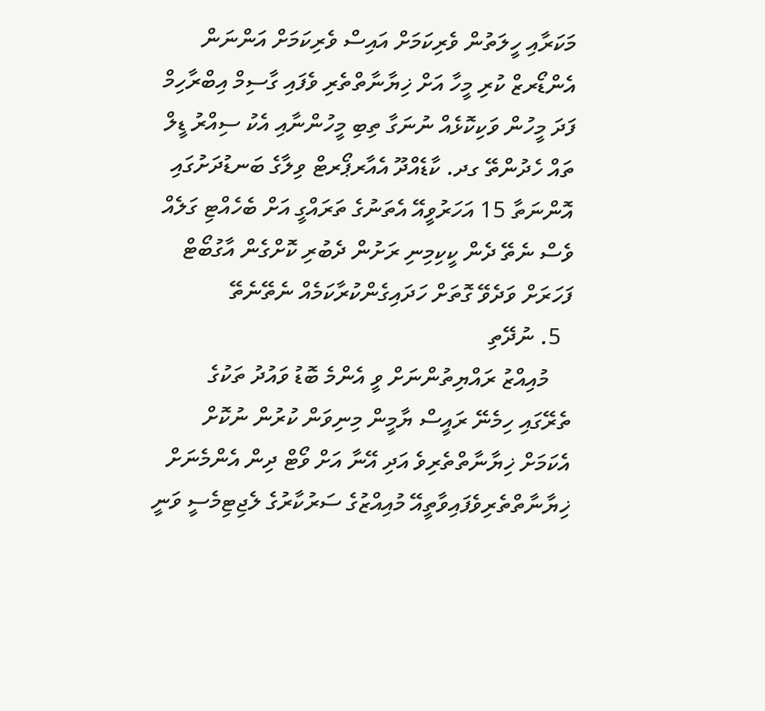މަކަރާއި ހީލަތުން ވެރިކަމަށް އައިސް ވެރިކަމަށް އަންނަން އެންޑޯރޒް ކުރި މީހާ އަށް ޚިޔާނާތްތެރި ވެފައި ގާސިމް އިބްރާހިމް ފަދަ މީހުން ވަކިކޮޅެއް ނުނަގާ ތިބި މީހުންނާއި އެކު ސިއްރު ޑީލް ތައް ހެދުންތޭ ގދ. ކާޑެއްދޫ އެއާރޕޯރޓް ވިލާގެ ބަނޑުދަށުގައި އޮންނަތާ 15 އަހަރުވީއޭ އެތަނުގެ ތަރައްގީ އަށް ބެހެއްޓި ގަލެއް ވެސް ނެތޭ ދެން ކީކިމިނި ރަށުން ދެބުރި ކޮށްގެން އާގުބޯޓް ފަހަރަށް ވަދެވޭ ގޮތަށް ހަދައިގެންކުރާކަމެއް ނެތޭނެތޭ
  5. ނުދޭތި
    މުއިއްޒު ރައްޔިތުންނަށް ވީ އެންމެ ބޮޑު ވައުދު ތަކުގެ ތެރޭގައި ހިމެނޭ ރައީސް ޔާމީން މިނިވަން ކުރުން ނުކޮށް އެކަމަށް ޚިޔާނާތްތެރިވެ އަދި އޭނާ އަށް ވޯޓް ދިން އެންމެނަށް ޚިޔާނާތްތެރިވެފައިވާތީއޭ މުއިއްޒުގެ ސަރުކާރުގެ ލެޖިޓިމެސީ ވަނީ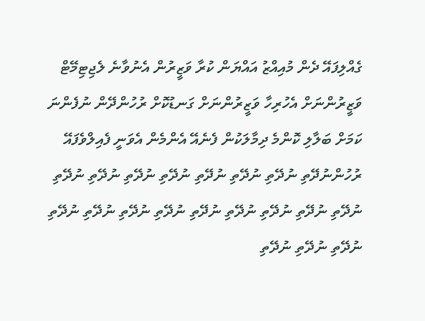ގެއްލިފައޭ ދެން މުއިއްޒު އައްޔަން ކުރާ ވަޒީރުން އެނުވާނެ ލެޖިޓިމޭޓް ވަޒީރުންނަށް އެހުރިހާ ވަޒީރުންނަށް ގަނޑުކޮށް ރުހުންދޭން ނުފެންނަ ކަމަށް ބަލާލި ކޮންމެ ދިމާލަކުން ފެނެއޭ އެންމެން އެވަނީ ފެއިލްވެފައޭ ރުހުންނުދޭތި ނުދޭތި ނުދޭތި ނުދޭތި ނުދޭތި ނުދޭތި ނުދޭތި ނުދޭތި ނުދޭތި ނުދޭތި ނުދޭތި ނުދޭތި ނުދޭތި ނުދޭތި ނުދޭތި ނުދޭތި ނުދޭތި ނުދޭތި ނުދޭތި ނުދޭތި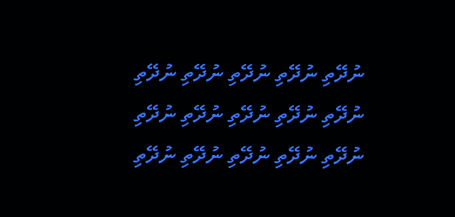ނުދޭތި ނުދޭތި ނުދޭތި ނުދޭތި ނުދޭތި ނުދޭތި ނުދޭތި ނުދޭތި ނުދޭތި ނުދޭތި ނުދޭތި ނުދޭތި ނުދޭތި ނުދޭތި ނުދޭތި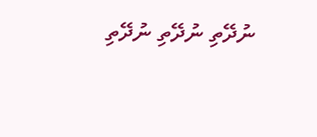ނުދޭތި ނުދޭތި ނުދޭތި